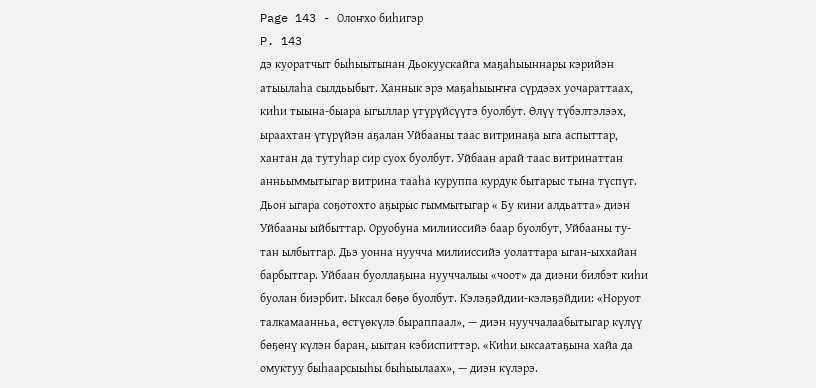Page 143 - Олоҥхо биһигэр
P. 143
дэ куоратчыт быһыытынан Дьокуускайга маҕаһыыннары кэрийэн
атыылаһа сылдьыбыт. Ханнык эрэ маҕаһыыҥҥа сүрдээх уочараттаах,
киһи тыына-быара ыгыллар үтүрүйсүүтэ буолбут. Өлүү түбэлтэлээх,
ыраахтан үтүрүйэн аҕалан Уйбааны таас витринаҕа ыга аспыттар,
хантан да тутуһар сир суох буолбут. Уйбаан арай таас витринаттан
анньыммытыгар витрина тааһа куруппа курдук бытарыс тына түспүт.
Дьон ыгара соҕотохто аҕырыс гыммытыгар « Бу кини алдьатта» диэн
Уйбааны ыйбыттар. Оруобуна милииссийэ баар буолбут, Уйбааны ту-
тан ылбытгар. Дьэ уонна нуучча милииссийэ уолаттара ыган-ыххайан
барбытгар. Уйбаан буоллаҕына нууччалыы «чоот» да диэни билбэт киһи
буолан биэрбит. Ыксал бөҕө буолбут. Кэлэҕэйдии-кэлэҕэйдии: «Норуот
талкамаанньа, өстүөкүлэ быраппаал», — диэн нууччалаабытыгар күлүү
бөҕөнү күлэн баран, ыытан кэбиспиттэр. «Киһи ыксаатаҕына хайа да
омуктуу быһаарсыыһы быһыылаах», — диэн күлэрэ.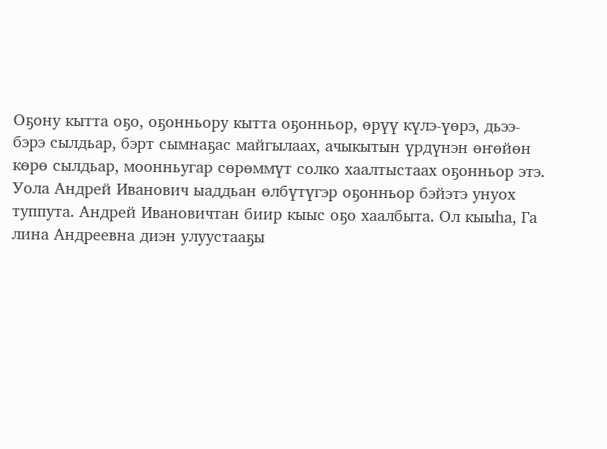Оҕону кытта оҕо, оҕонньору кытта оҕонньор, өрүү күлэ-үөрэ, дьээ-
бэрэ сылдьар, бэрт сымнаҕас майгылаах, ачыкытын үрдүнэн өҥөйөн
көрө сылдьар, моонньугар сөрөммүт солко хаалтыстаах оҕонньор этэ.
Уола Андрей Иванович ыаддьан өлбүтүгэр оҕонньор бэйэтэ унуох
туппута. Андрей Ивановичтан биир кыыс оҕо хаалбыта. Ол кыыһа, Га
лина Андреевна диэн улуустааҕы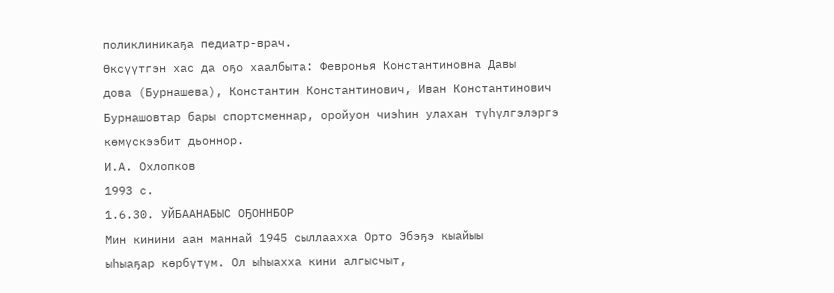поликлиникаҕа педиатр-врач.
Өксүүтгэн хас да оҕо хаалбыта: Февронья Константиновна Давы
дова (Бурнашева), Константин Константинович, Иван Константинович
Бурнашовтар бары спортсменнар, оройуон чиэһин улахан түһүлгэлэргэ
көмүскээбит дьоннор.
И.А. Охлопков
1993 с.
1.6.30. УЙБААНАБЫС ОҔОННБОР
Мин кинини аан маннай 1945 сыллаахха Орто Эбэҕэ кыайыы
ыһыаҕар көрбүтүм. Ол ыһыахха кини алгысчыт,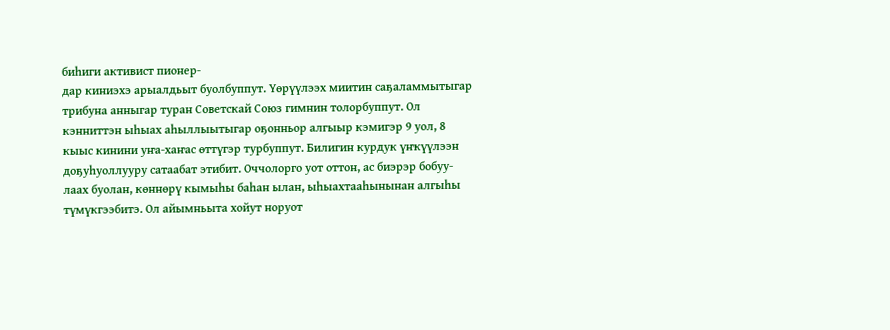биһиги активист пионер-
дар киниэхэ арыалдьыт буолбуппут. Үөрүүлээх миитин саҕаламмытыгар
трибуна анныгар туран Советскай Союз гимнин толорбуппут. Ол
кэнниттэн ыһыах аһыллыытыгар оҕонньор алгыыр кэмигэр 9 уол, 8
кыыс кинини уҥа-хаҥас өттүгэр турбуппут. Билигин курдук үҥкүүлээн
доҕуһуоллууру сатаабат этибит. Оччолорго уот оттон, ас биэрэр бобуу-
лаах буолан, көннөрү кымыһы баһан ылан, ыһыахтааһынынан алгыһы
түмүкгээбитэ. Ол айымньыта хойут норуот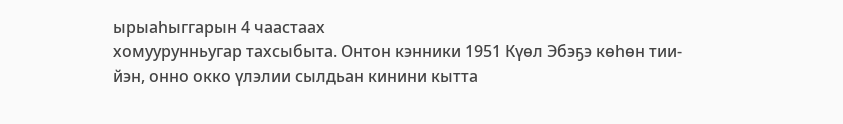ырыаһыггарын 4 чаастаах
хомуурунньугар тахсыбыта. Онтон кэнники 1951 Күөл Эбэҕэ көһөн тии-
йэн, онно окко үлэлии сылдьан кинини кытта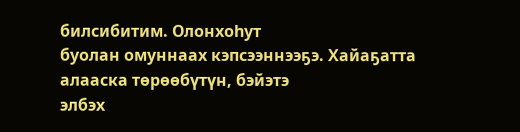билсибитим. Олонхоһут
буолан омуннаах кэпсээннээҕэ. Хайаҕатта алааска төрөөбүтүн, бэйэтэ
элбэх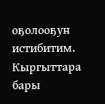оҕолооҕун истибитим. Кыргыттара бары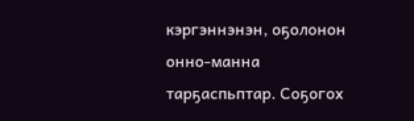кэргэннэнэн, оҕолонон
онно-манна тарҕаспьптар. Соҕогох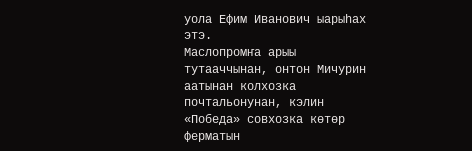уола Ефим Иванович ыарыһах этэ.
Маслопромҥа арыы тутааччынан, онтон Мичурин аатынан колхозка
почтальонунан, кэлин «Победа» совхозка көтөр ферматын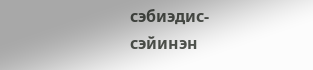сэбиэдис-
сэйинэн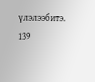үлэлээбитэ.
139